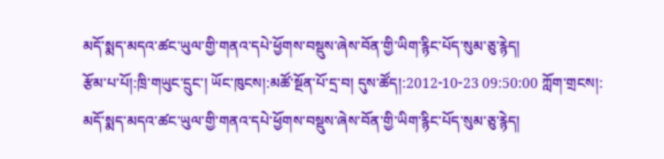མདོ་སྨད་མདའ་ཚང་ཡུལ་གྱི་གནའ་དཔེ་ཕྱོགས་བསྡུས་ཞེས་བོན་གྱི་ཡིག་རྙིང་པོད་སུམ་ཅུ་རྙེད།
རྩོམ་པ་པོ།:ཁྲི་གཡུང་དྲུང་། ཡོང་ཁུངས།:མཚོ་སྔོན་པོ་དྲ་བ། དུས་ཚོད།:2012-10-23 09:50:00 ཀློག་གྲངས།:
མདོ་སྨད་མདའ་ཚང་ཡུལ་གྱི་གནའ་དཔེ་ཕྱོགས་བསྡུས་ཞེས་བོན་གྱི་ཡིག་རྙིང་པོད་སུམ་ཅུ་རྙེད།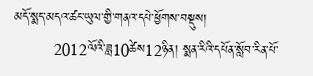མདོ་སྨད་མདའ་ཚང་ཡུལ་གྱི་གནའ་དཔེ་ཕྱོགས་བསྡུས།
         2012ལོའི་ཟླ10ཚེས12ཉིན། སྨན་རིའི་དཔོན་སློབ་རིན་པོ་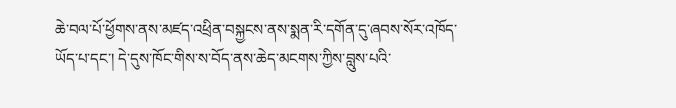ཆེ་བལ་པོ་ཕྱོགས་ནས་མཛད་འཕྲིན་བསྐྱངས་ནས་སྨན་རི་དགོན་དུ་ཞབས་སོར་འཁོད་ཡོད་པ་དང་། དེ་དུས་ཁོང་གིས་ས་བོད་ནས་ཆེད་མངགས་ཀྱིས་བླུས་པའི་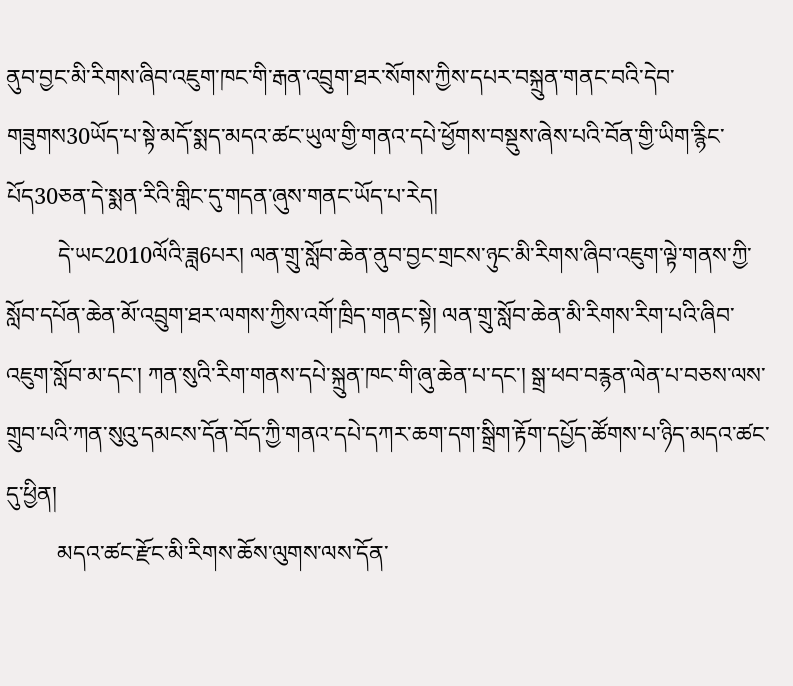ནུབ་བྱང་མི་རིགས་ཞིབ་འཇུག་ཁང་གི་རྒན་འབྲུག་ཐར་སོགས་ཀྱིས་དཔར་བསྐྲུན་གནང་བའི་དེབ་གཟུགས30ཡོད་པ་སྟེ་མདོ་སྨད་མདའ་ཚང་ཡུལ་གྱི་གནའ་དཔེ་ཕྱོགས་བསྡུས་ཞེས་པའི་བོན་གྱི་ཡིག་རྙིང་པོད30ཅན་དེ་སྨན་རིའི་གླིང་དུ་གདན་ཞུས་གནང་ཡོད་པ་རེད།
         དེ་ཡང2010ལོའི་ཟླ6པར། ལན་གྲུ་སློབ་ཆེན་ནུབ་བྱང་གྲངས་ཉུང་མི་རིགས་ཞིབ་འཇུག་ལྟེ་གནས་ཀྱི་སློབ་དཔོན་ཆེན་མོ་འབྲུག་ཐར་ལགས་ཀྱིས་འགོ་ཁྲིད་གནང་སྟེ། ལན་གྲུ་སློབ་ཆེན་མི་རིགས་རིག་པའི་ཞིབ་འཇུག་སློབ་མ་དང་། ཀན་སུའི་རིག་གནས་དཔེ་སྐྲུན་ཁང་གི་ཞུ་ཆེན་པ་དང་། སྒྲ་ཕབ་བརྙན་ལེན་པ་བཅས་ལས་གྲུབ་པའི་ཀན་སུའུ་དམངས་དོན་བོད་ཀྱི་གནའ་དཔེ་དཀར་ཆག་དག་སྒྲིག་རྟོག་དཔྱོད་ཚོགས་པ་ཉིད་མདའ་ཚང་དུ་ཕྱིན།
         མདའ་ཚང་རྫོང་མི་རིགས་ཆོས་ལུགས་ལས་དོན་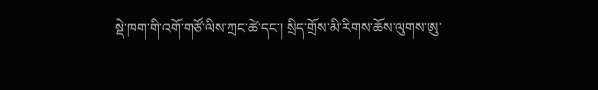སྡེ་ཁག་གི་འགོ་གཙོ་ལིས་ཀྲང་ཚེ་དང་། སྲིད་གྲོས་མི་རིགས་ཆོས་ལུགས་ཨུ་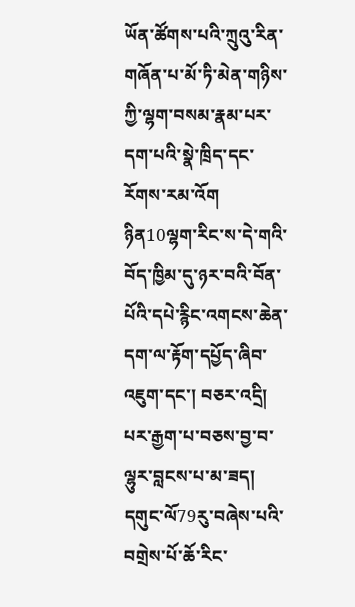ཡོན་ཚོགས་པའི་ཀྲུའུ་རིན་གཞོན་པ་མོ་ཏི་མེན་གཉིས་ཀྱི་ལྷག་བསམ་རྣམ་པར་དག་པའི་སྣེ་ཁྲིད་དང་རོགས་རམ་འོག ཉིན10ལྷག་རིང་ས་དེ་གའི་བོད་ཁྱིམ་དུ་ཉར་བའི་བོན་པོའི་དཔེ་རྙིང་འགངས་ཆེན་དག་ལ་རྟོག་དཔྱོད་ཞིབ་འཇུག་དང་། བཅར་འདྲི། པར་རྒྱག་པ་བཅས་བྱ་བ་ལྷུར་བླངས་པ་མ་ཟད། དགུང་ལོ79རུ་བཞེས་པའི་བགྲེས་པོ་ཆོ་རིང་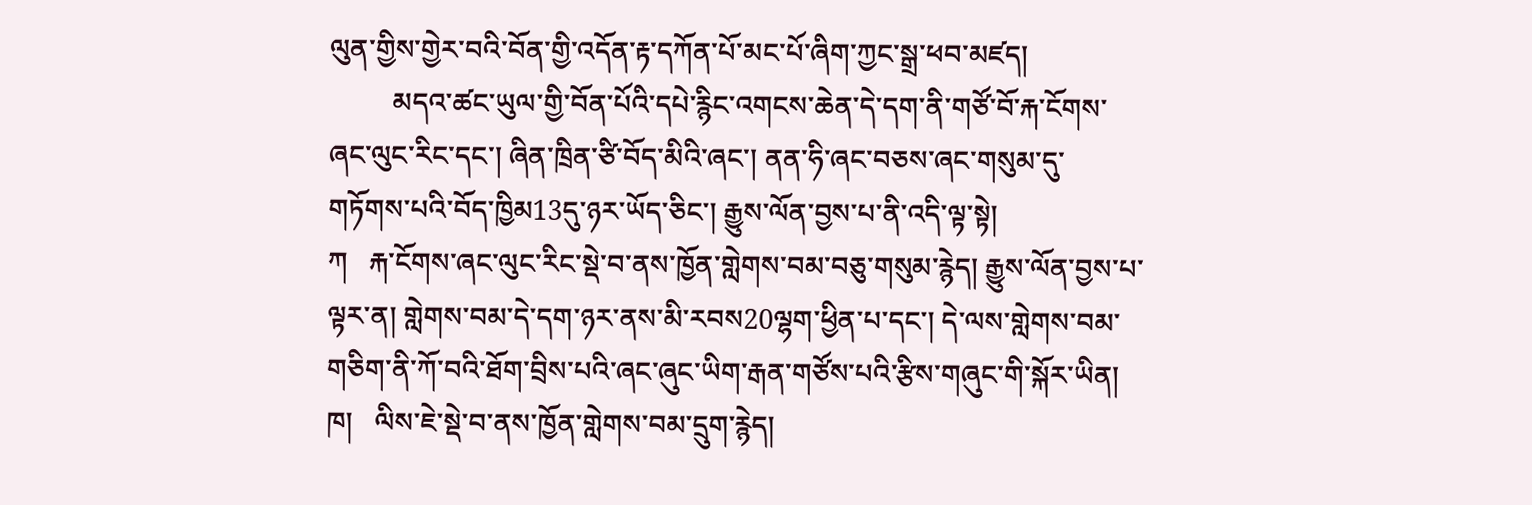ལུན་གྱིས་གྱེར་བའི་བོན་གྱི་འདོན་རྟ་དཀོན་པོ་མང་པོ་ཞིག་ཀྱང་སྒྲ་ཕབ་མཛད།
         མདའ་ཚང་ཡུལ་གྱི་བོན་པོའི་དཔེ་རྙིང་འགངས་ཆེན་དེ་དག་ནི་གཙོ་བོ་རྐ་ངོགས་ཞང་ལུང་རིང་དང་། ཞིན་ཁྲིན་ཙི་བོད་མིའི་ཞང་། ནན་ཧི་ཞང་བཅས་ཞང་གསུམ་དུ་གཏོགས་པའི་བོད་ཁྱིམ13དུ་ཉར་ཡོད་ཅིང་། རྒྱུས་ལོན་བྱས་པ་ནི་འདི་ལྟ་སྟེ།
ཀ   རྐ་ངོགས་ཞང་ལུང་རིང་སྡེ་བ་ནས་ཁྱོན་གླེགས་བམ་བཅུ་གསུམ་རྙེད། རྒྱུས་ལོན་བྱས་པ་ལྟར་ན། གླེགས་བམ་དེ་དག་ཉར་ནས་མི་རབས20ལྷག་ཕྱིན་པ་དང་། དེ་ལས་གླེགས་བམ་གཅིག་ནི་ཀོ་བའི་ཐོག་བྲིས་པའི་ཞང་ཞུང་ཡིག་རྒན་གཙོས་པའི་རྩིས་གཞུང་གི་སྐོར་ཡིན།
ཁ།   ལིས་ཇེ་སྡེ་བ་ནས་ཁྱོན་གླེགས་བམ་དྲུག་རྙེད།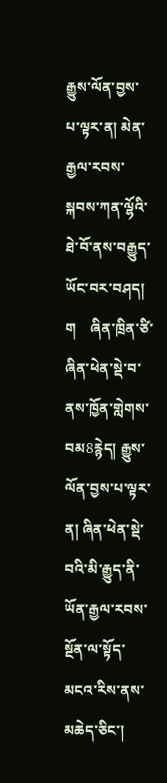རྒྱུས་ལོན་བྱས་པ་ལྟར་ན། མེན་རྒྱལ་རབས་སྐབས་ཀན་ལྷོའི་ཐེ་བོ་ནས་བརྒྱུད་ཡོང་བར་བཤད།
ག    ཞིན་ཁྲིན་ཙི་ཞིན་ཕེན་སྡེ་བ་ནས་ཁྱོན་གླེགས་བམ8རྙེད། རྒྱུས་ལོན་བྱས་པ་ལྟར་ན། ཞིན་ཕེན་སྡེ་བའི་མི་རྒྱུད་ནི་ཡོན་རྒྱལ་རབས་སྔོན་ལ་སྟོད་མངའ་རིས་ནས་མཆེད་ཅིང་།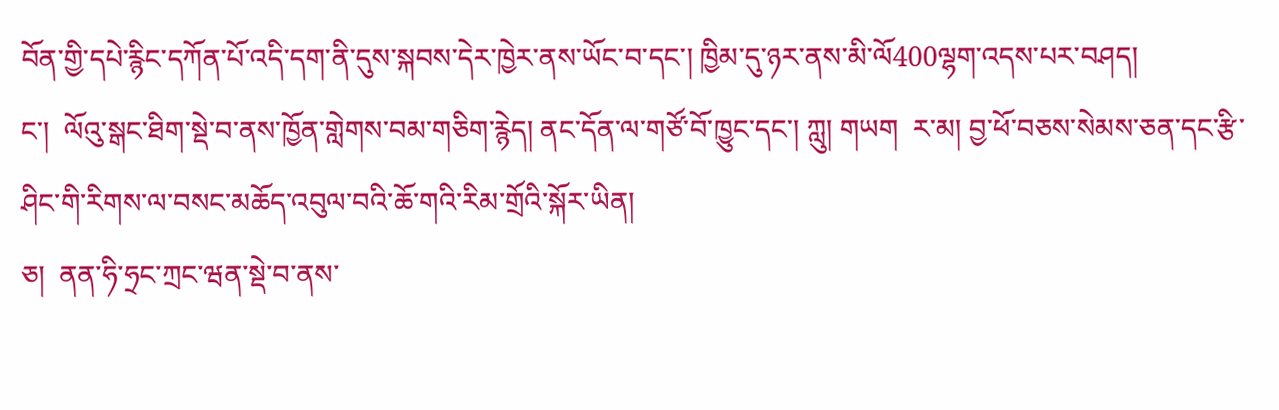བོན་གྱི་དཔེ་རྙིང་དཀོན་པོ་འདི་དག་ནི་དུས་སྐབས་དེར་ཁྱེར་ནས་ཡོང་བ་དང་། ཁྱིམ་དུ་ཉར་ནས་མི་ལོ400ལྷག་འདས་པར་བཤད།
ང་།  ལོའུ་སྒང་ཐིག་སྡེ་བ་ནས་ཁྱོན་གླེགས་བམ་གཅིག་རྙེད། ནང་དོན་ལ་གཙོ་བོ་ཁྱུང་དང་། ཀླུ། གཡག  ར་མ། བྱ་ཕོ་བཅས་སེམས་ཅན་དང་རྩི་ཤིང་གི་རིགས་ལ་བསང་མཆོད་འབུལ་བའི་ཆོ་གའི་རིམ་གྲོའི་སྐོར་ཡིན།
ཅ།  ནན་ཧི་ཧྲང་ཀྲང་ཝན་སྡེ་བ་ནས་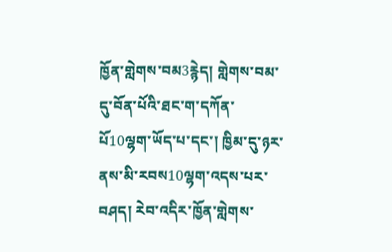ཁྱོན་གླེགས་བམ3རྙེད། གླེགས་བམ་དུ་བོན་པོའི་ཐང་ག་དཀོན་པོ10ལྷག་ཡོད་པ་དང་། ཁྱིམ་དུ་ཉར་ནས་མི་རབས10ལྷག་འདས་པར་བཤད། རེབ་འདིར་ཁྱོན་གླེགས་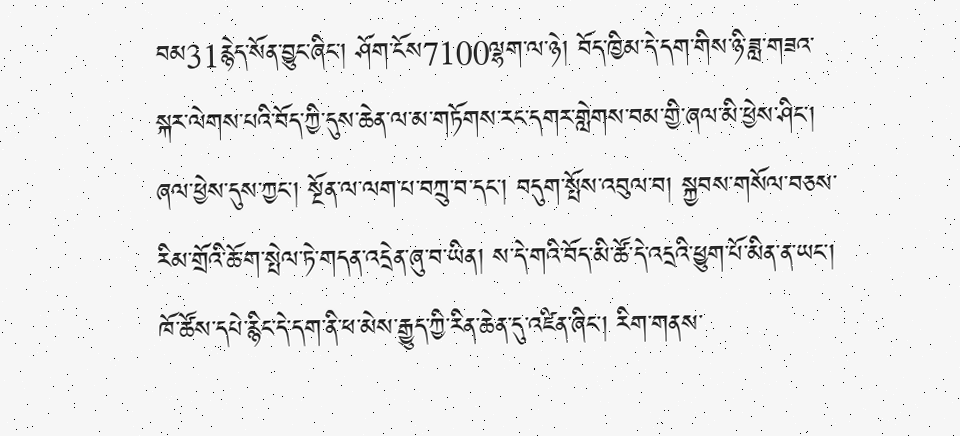བམ31རྙེད་སོན་བྱུང་ཞིང་། ཤོག་ངོས7100ལྷག་ལ་ཉེ། བོད་ཁྱིམ་དེ་དག་གིས་ཉི་ཟླ་གཟའ་སྐར་ལེགས་པའི་བོད་ཀྱི་དུས་ཆེན་ལ་མ་གཏོགས་རང་དགར་གླེགས་བམ་གྱི་ཞལ་མི་ཕྱེས་ཤིང་། ཞལ་ཕྱེས་དུས་ཀྱང་། སྔོན་ལ་ལག་པ་བཀྲུ་བ་དང་། བདུག་སྤོས་འབུལ་བ། སྐྱབས་གསོལ་བཅས་རིམ་གྲོའི་ཆོ་ག་སྤེལ་ཏེ་གདན་འདྲེན་ཞུ་བ་ཡིན། ས་དེ་གའི་བོད་མི་ཚོ་དེ་འདྲའི་ཕྱུག་པོ་མིན་ན་ཡང་། ཁོ་ཚོས་དཔེ་རྙིང་དེ་དག་ནི་ཕ་མེས་རྒྱུད་ཀྱི་རིན་ཆེན་དུ་འཛིན་ཞིང་། རིག་གནས་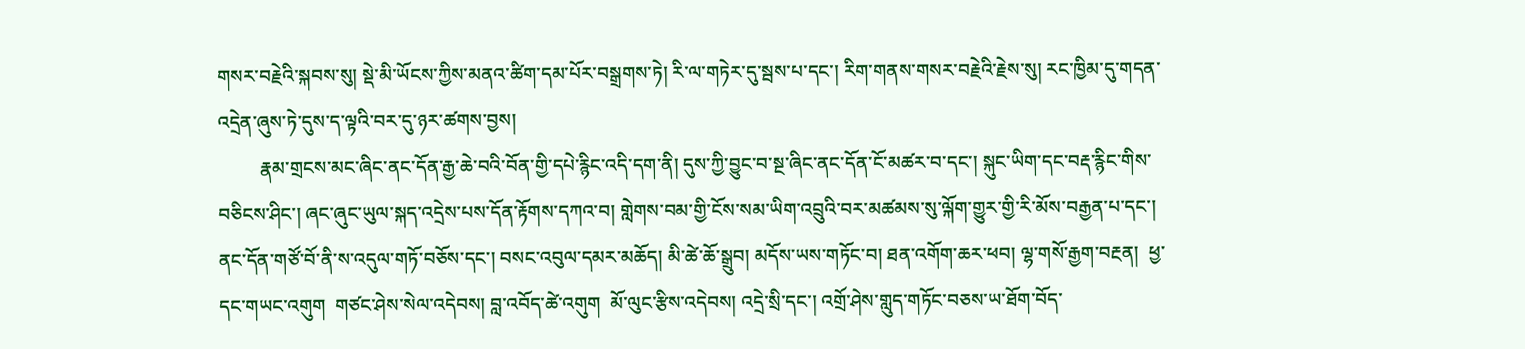གསར་བརྗེའི་སྐབས་སུ། སྡེ་མི་ཡོངས་ཀྱིས་མནའ་ཚིག་དམ་པོར་བསྒྲགས་ཏེ། རི་ལ་གཏེར་དུ་སྦས་པ་དང་། རིག་གནས་གསར་བརྗེའི་རྗེས་སུ། རང་ཁྱིམ་དུ་གདན་འདྲེན་ཞུས་ཏེ་དུས་ད་ལྟའི་བར་དུ་ཉར་ཚགས་བྱས།
         རྣམ་གྲངས་མང་ཞིང་ནང་དོན་རྒྱ་ཆེ་བའི་བོན་གྱི་དཔེ་རྙིང་འདི་དག་ནི། དུས་ཀྱི་བྱུང་བ་སྔ་ཞིང་ནང་དོན་ངོ་མཚར་བ་དང་། སྐུང་ཡིག་དང་བརྡ་རྙིང་གིས་བཅིངས་ཤིང་། ཞང་ཞུང་ཡུལ་སྐད་འདྲེས་པས་དོན་རྟོགས་དཀའ་བ། གླེགས་བམ་གྱི་ངོས་སམ་ཡིག་འབྲུའི་བར་མཚམས་སུ་ལྐོག་གྱུར་གྱི་རི་མོས་བརྒྱན་པ་དང་། ནང་དོན་གཙོ་བོ་ནི་ས་འདུལ་གཏོ་བཅོས་དང་། བསང་འབུལ་དམར་མཆོད། མི་ཚེ་ཆོ་སྒྲུབ། མདོས་ཡས་གཏོང་བ། ཐན་འགོག་ཆར་ཕབ། ལྷ་གསོ་རྒྱག་བརྔན།  ཕྱ་དང་གཡང་འགུག  གཙང་ཤེས་སེལ་འདེབས། བླ་འབོད་ཚེ་འགུག  མོ་ལུང་རྩིས་འདེབས། འདྲེ་སྲི་དང་། འགྲོ་ཤེས་གླུད་གཏོང་བཅས་ཡ་ཐོག་བོད་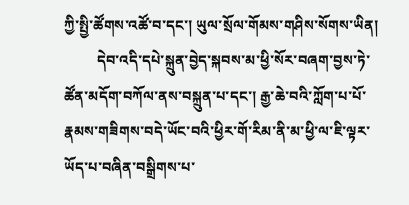ཀྱི་སྤྱི་ཚོགས་འཚོ་བ་དང་། ཡུལ་སྲོལ་གོམས་གཤིས་སོགས་ཡིན།
         དེབ་འདི་དཔེ་སྐྲུན་བྱེད་སྐབས་མ་ཕྱི་སོར་བཞག་བྱས་ཏེ་ཚོན་མདོག་བཀོལ་ནས་བསྐྲུན་པ་དང་། རྒྱ་ཆེ་བའི་ཀློག་པ་པོ་རྣམས་གཟིགས་བདེ་ཡོང་བའི་ཕྱིར་གོ་རིམ་ནི་མ་ཕྱི་ལ་ཇི་ལྟར་ཡོད་པ་བཞིན་བསྒྲིགས་པ་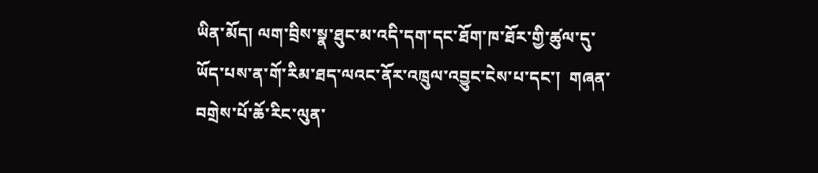ཡིན་མོད། ལག་བྲིས་སྣ་ཐུང་མ་འདི་དག་དང་ཐོག་ཁ་ཐོར་གྱི་ཚུལ་དུ་ཡོད་པས་ན་གོ་རིམ་ཐད་ལའང་ནོར་འཁྲུལ་འབྱུང་ངེས་པ་དང་།  གཞན་བགྲེས་པོ་ཆོ་རིང་ལུན་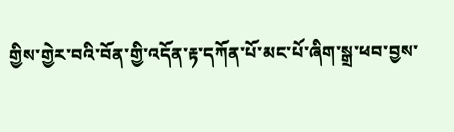གྱིས་གྱེར་བའི་བོན་གྱི་འདོན་རྟ་དཀོན་པོ་མང་པོ་ཞིག་སྒྲ་ཕབ་བྱས་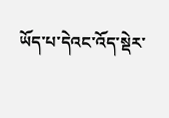ཡོད་པ་དེའང་འོད་སྡེར་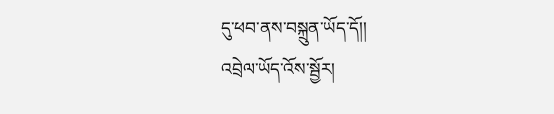དུ་ཕབ་ནས་བསྐྲུན་ཡོད་དོ།།
འབྲེལ་ཡོད་འོས་སྦྱོར།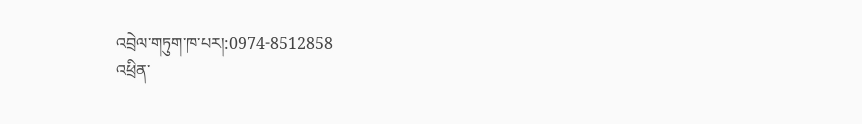འབྲེལ་གཏུག་ཁ་པར།:0974-8512858
འཕྲིན་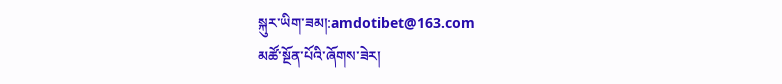སྐུར་ཡིག་ཟམ།:amdotibet@163.com
མཚོ་སྔོན་པོའི་ཞོགས་ཟེར།